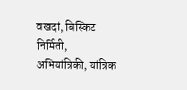वखदां, बिस्किट निर्मिती, अभियांत्रिकी, यांत्रिक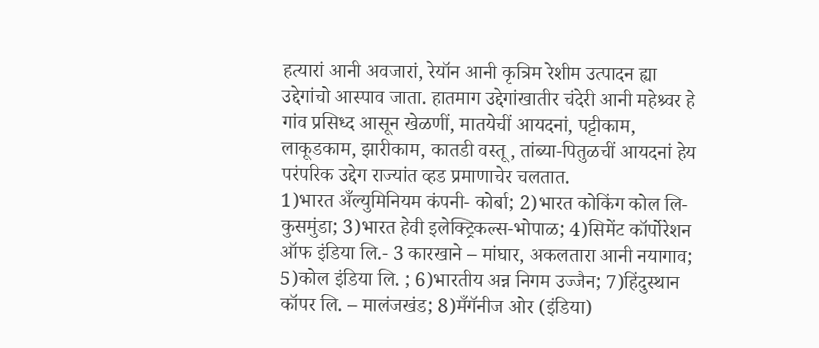हत्यारां आनी अवजारां, रेयॉन आनी कृत्रिम रेशीम उत्पादन ह्या उद्देगांचो आस्पाव जाता. हातमाग उद्देगांखातीर चंदेरी आनी महेश्र्वर हे गांव प्रसिध्द आसून खेळणीं, मातयेचीं आयदनां, पट्टीकाम, लाकूडकाम, झारीकाम, कातडी वस्तू, तांब्या-पितुळचीं आयदनां हेय परंपरिक उद्देग राज्यांत व्हड प्रमाणाचेर चलतात.
1)भारत अँल्युमिनियम कंपनी- कोर्बा; 2)भारत कोकिंग कोल लि-कुसमुंडा; 3)भारत हेवी इलेक्ट्रिकल्स-भोपाळ; 4)सिमेंट कॉर्पोरेशन ऑफ इंडिया लि.- 3 कारखाने – मांघार, अकलतारा आनी नयागाव; 5)कोल इंडिया लि. ; 6)भारतीय अन्न निगम उज्जैन; 7)हिंदुस्थान कॉपर लि. – मालंजखंड; 8)मँगॅनीज ओर (इंडिया)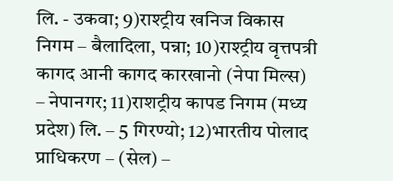लि. - उकवा; 9)राश्ट्रीय खनिज विकास निगम – बैलादिला, पन्ना; 10)राश्ट्रीय वृत्तपत्री कागद आनी कागद कारखानो (नेपा मिल्स) – नेपानगर; 11)राशट्रीय कापड निगम (मध्य प्रदेश) लि. – 5 गिरण्यो; 12)भारतीय पोलाद प्राधिकरण – (सेल) –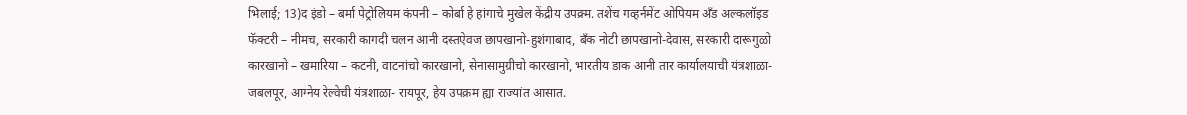भिलाई; 13)द इंडो – बर्मा पेट्रोलियम कंपनी – कोर्बा हे हांगाचे मुखेल केंद्रीय उपक्र्म. तशेंच गव्हर्नमेंट ओपियम अँड अल्कलॉइड फॅक्टरी – नीमच, सरकारी कागदी चलन आनी दस्तऐवज छापखानो-हुशंगाबाद, बँक नोटी छापखानो-देवास, सरकारी दारूगुळो कारखानो – खमारिया – कटनी, वाटनांचो कारखानो, सेनासामुग्रीचो कारखानो, भारतीय डाक आनी तार कार्यालयाची यंत्रशाळा- जबलपूर, आग्नेय रेल्वेची यंत्रशाळा- रायपूर, हेय उपक्रम ह्या राज्यांत आसात.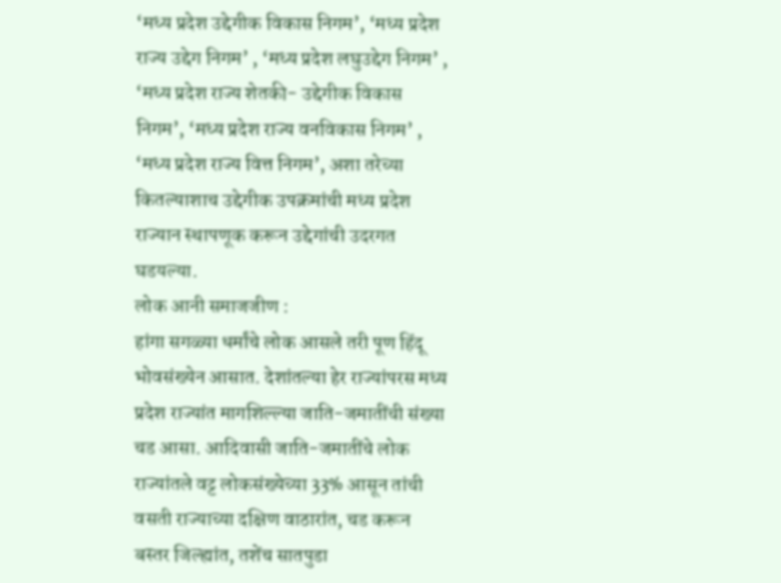‘मध्य प्रदेश उद्देगीक विकास निगम’, ‘मध्य प्रदेश राज्य उद्देग निगम’ , ‘मध्य प्रदेश लघुउद्देग निगम’ , ‘मध्य प्रदेश राज्य शेतकी- उद्देगीक विकास निगम’, ‘मध्य प्रदेश राज्य वनविकास निगम’ , ‘मध्य प्रदेश राज्य वित्त निगम’, अशा तरेच्या कितल्याशाच उद्देगीक उपक्रमांची मध्य प्रदेश राज्यान स्थापणूक करून उद्देगांची उदरगत घडयल्या.
लोक आनी समाजजीण :
हांगा सगळ्या धर्मांचे लोक आसले तरी पूण हिंदू भोवसंख्येन आसात. देशांतल्या हेर राज्यांपरस मध्य प्रदेश राज्यांत मागशिल्ल्या जाति-जमातींची संख्या चड आसा. आदिवासी जाति-जमातींचे लोक राज्यांतले वट्ट लोकसंख्येच्या 33% आसून तांची वसती राज्याच्या दक्षिण वाठारांत, चड करून बस्तर जिल्ह्यांत, तशेंच सातपुडा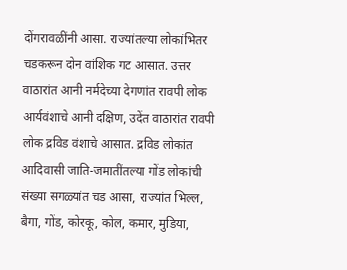दोंगरावळींनी आसा. राज्यांतल्या लोकांभितर चडकरून दोन वांशिक गट आसात. उत्तर वाठारांत आनी नर्मदेच्या देगणांत रावपी लोक आर्यवंशाचे आनी दक्षिण, उदेंत वाठारांत रावपी लोक द्रविड वंशाचे आसात. द्रविड लोकांत आदिवासी जाति-जमातींतल्या गोंड लोकांची संख्या सगळ्यांत चड आसा, राज्यांत भिल्ल, बैगा, गोंड, कोरकू, कोल, कमार, मुडिया,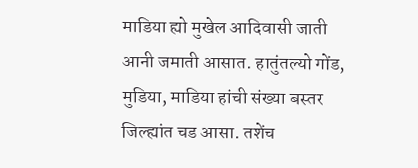माडिया ह्यो मुखेल आदिवासी जाती आनी जमाती आसात. हातुंतल्यो गोंड, मुडिया, माडिया हांची संख्या बस्तर जिल्ह्यांत चड आसा. तशेंच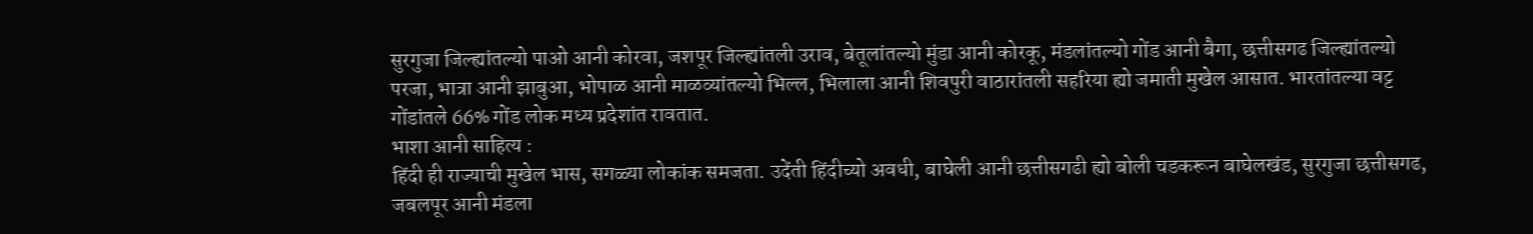सुरगुजा जिल्ह्यांतल्यो पाओ आनी कोरवा, जशपूर जिल्ह्यांतली उराव, बेतूलांतल्यो मुंडा आनी कोरकू, मंडलांतल्यो गोंड आनी बैगा, छत्तीसगढ जिल्ह्यांतल्यो परजा, भात्रा आनी झाबुआ, भोपाळ आनी माळव्यांतल्यो भिल्ल, भिलाला आनी शिवपुरी वाठारांतली सहरिया ह्यो जमाती मुखेल आसात. भारतांतल्या वट्ट गोंडांतले 66% गोंड लोक मध्य प्रदेशांत रावतात.
भाशा आनी साहित्य :
हिंदी ही राज्याची मुखेल भास, सगळ्या लोकांक समजता. उदेंती हिंदीच्यो अवधी, बाघेली आनी छत्तीसगढी ह्यो बोली चडकरून बाघेलखंड, सुरगुजा छत्तीसगढ, जबलपूर आनी मंडला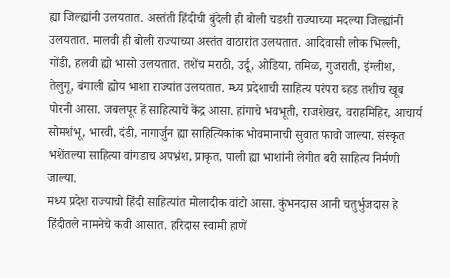ह्या जिल्ह्यांनी उलयतात. अस्तंती हिंदीची बुंदेली ही बोली चडशी राज्याच्या मदल्या जिल्ह्यांनी उलयतात. मालवी ही बोली राज्याच्या अस्तंत वाठारांत उलयतात. आदिवासी लोक भिल्ली, गोंडी, हलवी ह्यो भासो उलयतात. तशेंच मराठी, उर्दू, ओडिया, तमिळ, गुजराती, इंग्लीश, तेलुगू, बंगाली ह्योय भाशा राज्यांत उलयतात. म्ध्य प्रदेशाची साहित्य परंपरा ब्हड तशीच खूब पोरनी आसा. जबलपूर हें साहित्याचें केंद्र आसा. हांगाचे भवभूती, राजशेखर, वराहमिहिर, आचार्य सोमशंभू, भारवी, दंडी, नागार्जुन ह्या साहित्यिकांक भोवमानाची सुवात फावो जाल्या. संस्कृत भशेंतल्या साहित्या वांगडाच अपभ्रंश, प्राकृत, पाली ह्या भाशांनी लेगीत बरी साहित्य निर्मणी जाल्या.
मध्य प्रदेश राज्याचो हिंदी साहित्यांत मोलादीक वांटो आसा. कुंभनदास आनी चतुर्भुजदास हे हिंदीतले नामनेचे कवी आसात. हरिदास स्वामी हाणें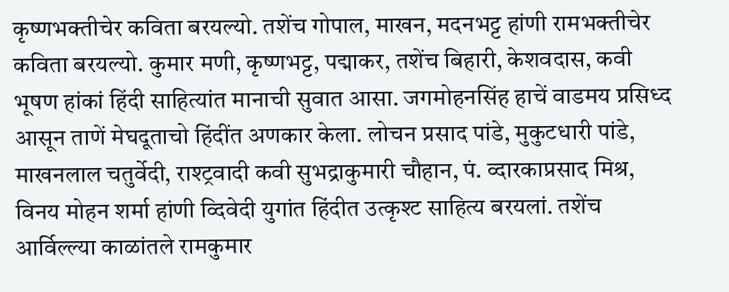कृष्णभक्तीचेर कविता बरयल्यो. तशेंच गोपाल, माखन, मदनभट्ट हांणी रामभक्तीचेर कविता बरयल्यो. कुमार मणी, कृष्णभट्ट, पद्माकर, तशेंच बिहारी, केशवदास, कवी भूषण हांकां हिंदी साहित्यांत मानाची सुवात आसा. जगमोहनसिंह हाचें वाडमय प्रसिध्द आसून ताणें मेघदूताचो हिंदींत अणकार केला. लोचन प्रसाद पांडे, मुकुटधारी पांडे, माखनलाल चतुर्वेदी, राश्ट्रवादी कवी सुभद्राकुमारी चौहान, पं. व्दारकाप्रसाद मिश्र, विनय मोहन शर्मा हांणी व्दिवेदी युगांत हिंदीत उत्कृश्ट साहित्य बरयलां. तशेंच आर्विल्ल्या काळांतले रामकुमार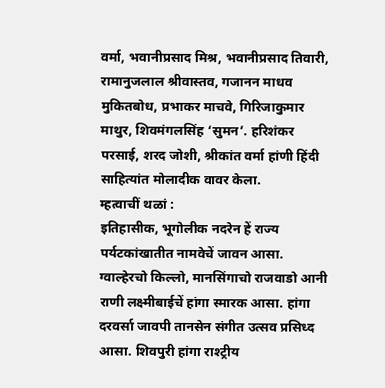वर्मा, भवानीप्रसाद मिश्र, भवानीप्रसाद तिवारी, रामानुजलाल श्रीवास्तव, गजानन माधव मुकितबोध, प्रभाकर माचवे, गिरिजाकुमार माथुर, शिवमंगलसिंह ‘सुमन’. हरिशंकर परसाई, शरद जोशी, श्रीकांत वर्मा हांणी हिंदी साहित्यांत मोलादीक वावर केला.
म्हत्वाचीं थळां :
इतिहासीक, भूगोलीक नदरेन हें राज्य पर्यटकांखातीत नामवेचें जावन आसा. ग्वाल्हेरचो किल्लो, मानसिंगाचो राजवाडो आनी राणी लक्ष्मीबाईचें हांगा स्मारक आसा. हांगा दरवर्सा जावपी तानसेन संगीत उत्सव प्रसिध्द आसा. शिवपुरी हांगा राश्ट्रीय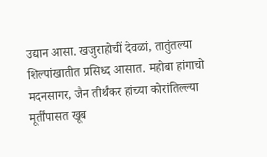उद्यान आसा. खजुराहोचीं देवळां, तातुंतल्या शिल्पांखातीत प्रसिध्द आसात. महोबा हांगाचो मदनसागर, जैन तीर्थंकर हांच्या कोरांतिल्ल्या मूर्तींपासत खूब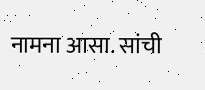नामना आसा. सांची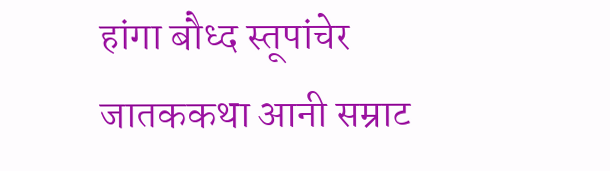हांगा बौध्द स्तूपांचेर जातककथा आनी सम्राट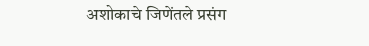अशोकाचे जिणेंतले प्रसंग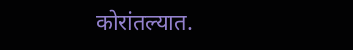कोरांतल्यात.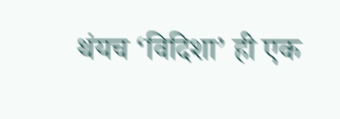थंयच ‘विदिशा’ ही एक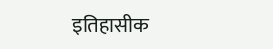इतिहासीक